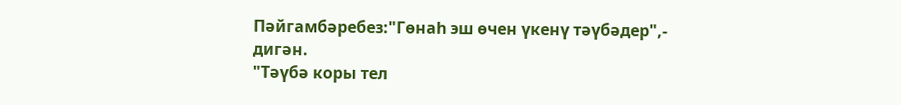Пәйгамбәребез:"Гөнаһ эш өчен үкенү тәүбәдер",- дигән.
"Тәүбә коры тел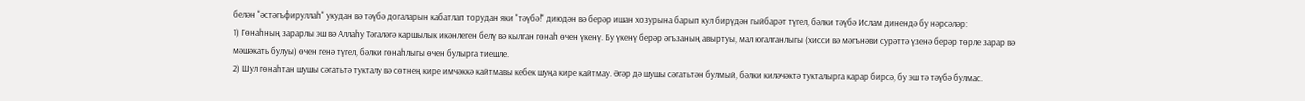белән "әстәгъфируллаһ" укудан вә тәүбә догаларын кабатлап торудан яки "тәүбә!" диюдән вә берәр ишан хозурына барып кул бирүдән гыйбарәт түгел, бәлки тәүбә Ислам динендә бу нәрсәләр:
1) Гөнаһның зарарлы эш вә Аллаһу Тәгаләгә каршылык икәнлеген белү вә кылган гөнаһ өчен үкенү. Бу үкенү берәр әгъзаның авыртуы, мал югалганлыгы (хисси вә мәгънәви сурәттә үзенә берәр төрле зарар вә мәшәкать булуы) өчен генә түгел, бәлки гөнаһлыгы өчен булырга тиешле.
2) Шул гөнаһтан шушы сәгатьтә тукталу вә сөтнең кире имчәккә кайтмавы кебек шуңа кире кайтмау. Әгәр дә шушы сәгатьтән булмый, бәлки киләчәктә тукталырга карар бирсә, бу эш тә тәүбә булмас.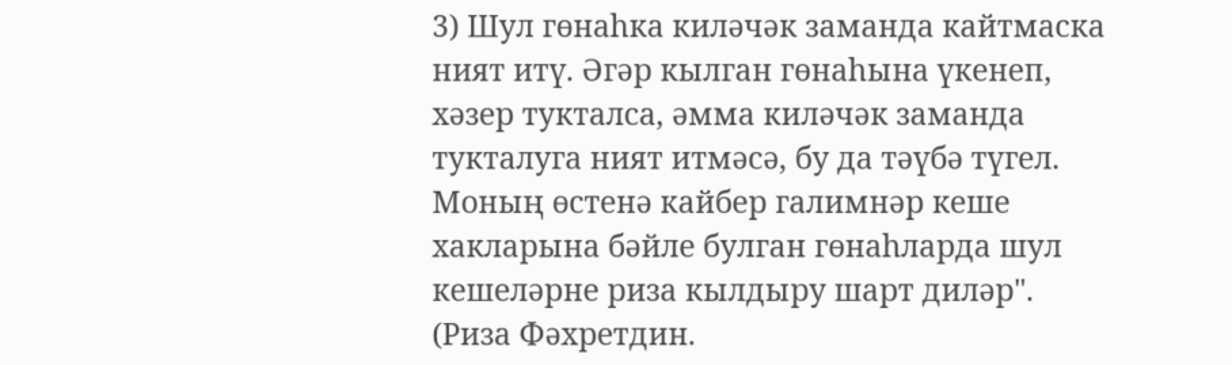3) Шул гөнаһка киләчәк заманда кайтмаска ният итү. Әгәр кылган гөнаһына үкенеп, хәзер тукталса, әмма киләчәк заманда тукталуга ният итмәсә, бу да тәүбә түгел.
Моның өстенә кайбер галимнәр кеше хакларына бәйле булган гөнаһларда шул кешеләрне риза кылдыру шарт диләр".
(Риза Фәхретдин.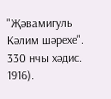"Җәвамигуль Кәлим шәрехе". 330 нчы хәдис. 1916).